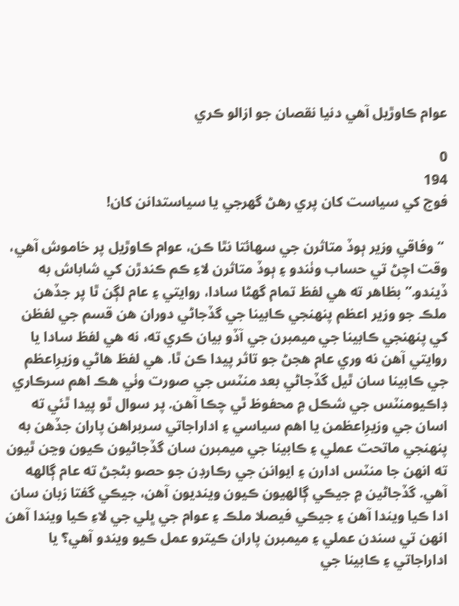عوام ڪاوڙيل آهي دنيا نقصان جو ازالو ڪري

0
194
فوج کي سياست کان پري رهڻ گهرجي يا سياستدانن کان!

 “وفاقي وزير ٻوڏ متاثرن جي سهائتا نٿا ڪن، عوام ڪاوڙيل پر خاموش آهي، وقت اچڻ تي حساب وٺندو ۽ ٻوڏ متاثرن لاءِ ڪم ڪندڙن کي شاباش به ڏيندو.” بظاهر ته هي لفظ تمام گهڻا سادا، روايتي ۽ عام لڳن ٿا پر جڏهن ملڪ جو وزير اعظم پنهنجي ڪابينا جي گڏجاڻي دوران هن قسم جي لفظن کي پنهنجي ڪابينا جي ميمبرن جي آڏو بيان ڪري ته، نه هي لفظ سادا يا روايتي آهن نه وري عام هجڻ جو تاثر پيدا ڪن ٿا. هي لفظ هاڻي وزيرِاعظم جي ڪابينا سان ٿيل گڏجاڻي بعد منٽس جي صورت وٺي هڪ اهم سرڪاري ڊاڪيومنٽس جي شڪل ۾ محفوظ ٿي چڪا آهن. پر سوال ٿو پيدا ٿئي ته اسان جي وزيرِاعظمن يا اهم سياسي ۽ اداراجاتي سربراهن پاران جڏهن به پنهنجي ماتحت عملي ۽ ڪابينا جي ميمبرن سان گڏجاڻيون ڪيون وڃن ٿيون ته انهن جا منٽس ادارن ۽ ايوانن جي رڪارڊن جو حصو بڻجڻ ته عام ڳالهه آهي. گڏجاڻين ۾ جيڪي ڳالهيون ڪيون وينديون آهن، جيڪي گفتا زبان سان ادا ڪيا ويندا آهن ۽ جيڪي فيصلا ملڪ ۽ عوام جي ڀلي جي لاءِ ڪيا ويندا آهن انهن تي سندن عملي ۽ ميمبرن پاران ڪيترو عمل ڪيو ويندو آهي؟ يا اداراجاتي ۽ ڪابينا جي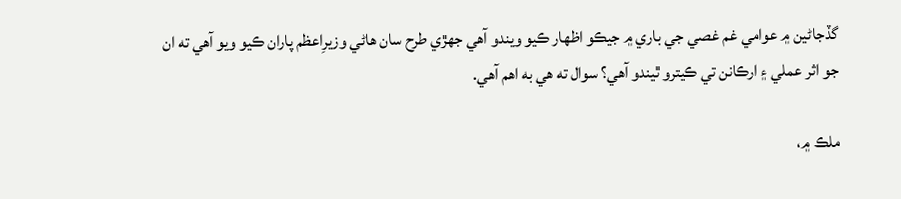گڏجاڻين ۾ عوامي غم غصي جي باري ۾ جيڪو اظهار ڪيو ويندو آهي جهڙي طرح سان هاڻي وزيرِاعظم پاران ڪيو ويو آهي ته ان جو اثر عملي ۽ ارڪانن تي ڪيترو ٿيندو آهي؟ سوال ته هي به اهم آهي.

ملڪ ۾،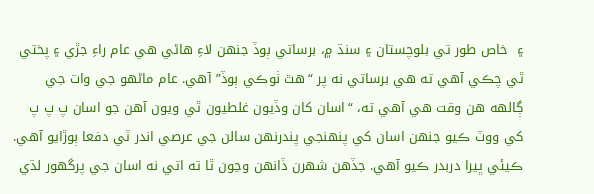۽  خاص طور تي بلوچستان ۽ سنڌ ۾، برساتي ٻوڏ جنهن لاءِ هاڻي هي عام راءِ جڙي ۽ پختي ٿي چڪي آهي ته هي برساتي نه پر “هٿ ٺوڪي ٻوڏ” آهي. عام ماڻهو جي وات جي ڳالهه هن وقت هي آهي ته، “اسان کان وڏيون غلطيون ٿي ويون آهن جو اسان پ پ پ کي ووٽ ڪيو جنهن اسان کي پنهنجي پندرنهن سالن جي عرصي اندر ٽي دفعا ٻوڙايو آهي. ڪيئي ڀيرا دربدر ڪيو آهي. جڏهن شهرن ڏانهن وڃون ٿا ته اتي نه اسان جي پرگهور لڌي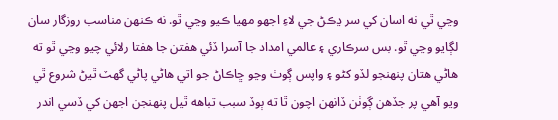وڃي ٿي نه اسان کي سر ڍڪڻ جي لاءِ اجهو مهيا ڪيو وڃي ٿو. نه ڪنهن مناسب روزگار سان لڳايو وڃي ٿو. بس سرڪاري ۽ عالمي امداد جا آسرا ڏئي هفتن جا هفتا رلائي چيو وڃي ٿو ته هاڻي هتان پنهنجو لڏو کڻو ۽ واپس ڳوٺ وڃو ڇاڪاڻ جو اتي هاڻي پاڻي گهٽ ٿيڻ شروع ٿي ويو آهي پر جڏهن ڳوٺن ڏانهن اچون ٿا ته ٻوڏ سبب تباهه ٿيل پنهنجن اجهن کي ڏسي اندر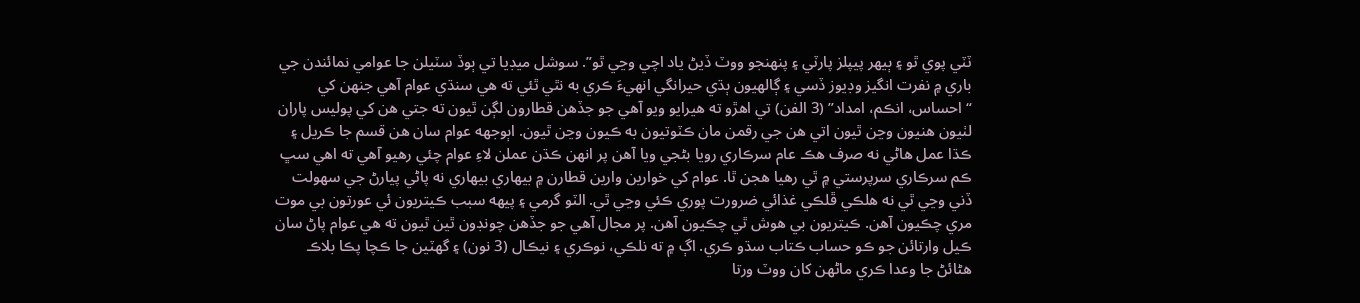ٽٽي پوي ٿو ۽ ٻيهر پيپلز پارٽي ۽ پنهنجو ووٽ ڏيڻ ياد اچي وڃي ٿو”. سوشل ميڊيا تي ٻوڏ سٽيلن جا عوامي نمائندن جي باري ۾ نفرت انگيز وڊيوز ڏسي ۽ ڳالهيون ٻڌي حيرانگي انهيءَ ڪري به نٿي ٿئي ته هي سنڌي عوام آهي جنهن کي “احساس، انڪم، امداد” (3 الفن) تي اهڙو ته هيرايو ويو آهي جو جڏهن قطارون لڳن ٿيون ته جتي هن کي پوليس پاران لٺيون هنيون وڃن ٿيون اتي هن جي رقمن مان ڪٽوتيون به ڪيون وڃن ٿيون. اٻوجهه عوام سان هن قسم جا ڪريل ۽ ڪڌا عمل هاڻي نه صرف هڪ عام سرڪاري رويا بڻجي ويا آهن پر انهن ڪڌن عملن لاءِ عوام چئي رهيو آهي ته اهي سڀ ڪم سرڪاري سرپرستي ۾ ٿي رهيا هجن ٿا. عوام کي خوارين وارين قطارن ۾ بيهاري بيهاري نه پاڻي پيارڻ جي سهولت ڏني وڃي ٿي نه هلڪي ڦلڪي غذائي ضرورت پوري ڪئي وڃي ٿي. الٽو گرمي ۽ پيهه سبب ڪيتريون ئي عورتون بي موت مري چڪيون آهن. ڪيتريون بي هوش ٿي چڪيون آهن. پر مجال آهي جو جڏهن چونڊون ٿين ٿيون ته هي عوام پاڻ سان ڪيل وارتائن جو ڪو حساب ڪتاب سڌو ڪري. اڳ ۾ ته نلڪي، نوڪري ۽ نيڪال (3 نون) ۽ گهٽين جا ڪچا پڪا بلاڪ هڻائڻ جا وعدا ڪري ماڻهن کان ووٽ ورتا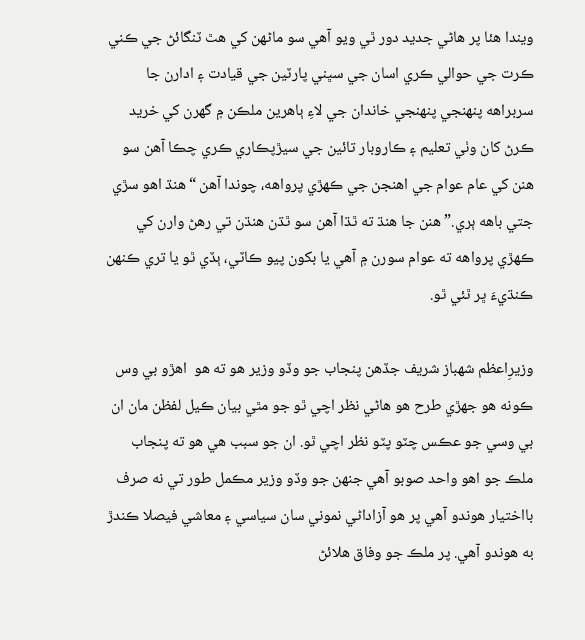ويندا هئا پر هاڻي جديد دور ٿي ويو آهي سو ماڻهن کي هٿ ٽنگائڻ جي ڪني ڪرت جي حوالي ڪري اسان جي سڀني پارٽين جي قيادت ۽ ادارن جا سربراهه پنهنجي پنهنجي خاندان جي لاءِ ٻاهرين ملڪن ۾ گهرن کي خريد ڪرڻ کان وٺي تعليم ۽ ڪاروبار تائين جي سيڙپڪاري ڪري چڪا آهن سو هنن کي عام عوام جي اهنجن جي ڪهڙي پرواهه، چوندا آهن “هنڌ اهو سڙي جتي باهه ٻري.” هنن جا هنڌ ته ٿڌا آهن سو ٿڌن هنڌن تي رهڻ وارن کي ڪهڙي پرواهه ته عوام سورن ۾ آهي يا بکون پيو ڪاٽي، ٻڏي ٿو يا تري ڪنهن ڪنڌيءَ ڀر ٿئي ٿو.

وزيرِاعظم شهباز شريف جڏهن پنجاب جو وڏو وزير هو ته هو  اهڙو بي وس ڪونه هو جهڙي طرح هو هاڻي نظر اچي ٿو جو مٿي بيان ڪيل لفظن مان ان بي وسي جو عڪس چٽو پٽو نظر اچي ٿو. ان جو سبب هي هو ته پنجاب ملڪ جو اهو واحد صوبو آهي جنهن جو وڏو وزير مڪمل طور تي نه صرف بااختيار هوندو آهي پر هو آزاداڻي نموني سان سياسي ۽ معاشي فيصلا ڪندڙ به هوندو آهي. پر ملڪ جو وفاق هلائڻ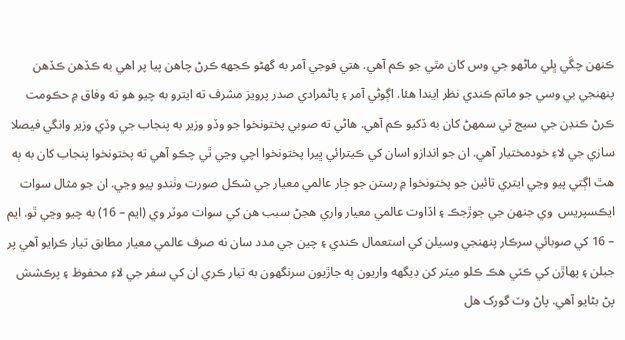ڪنهن چڱي ڀلي ماڻهو جي وس کان مٿي جو ڪم آهي. هتي فوجي آمر به گهڻو ڪجهه ڪرڻ چاهن پيا پر اهي به ڪڏهن ڪڏهن پنهنجي بي وسي جو ماتم ڪندي نظر ايندا هئا. اڳوڻي آمر ۽ پاڻمرادي صدر پرويز مشرف ته ايترو به چيو هو ته وفاق ۾ حڪومت ڪرڻ ڪنڊن جي سيج تي سمهڻ کان به ڏکيو ڪم آهي. هاڻي ته صوبي پختونخوا جو وڏو وزير به پنجاب جي وڏي وزير وانگي فيصلا سازي جي لاءِ خودمختيار آهي. ان جو اندازو اسان کي ڪيترائي ڀيرا پختونخوا اچي وڃي ٿي چڪو آهي ته پختونخوا پنجاب کان به ٻه هٿ اڳتي پيو وڃي ايتري تائين جو پختونخوا ۾ رستن جو ڄار عالمي معيار جي شڪل صورت وٺندو پيو وڃي. ان جو مثال سوات ايڪسپريس  وي جنهن جي جوڙجڪ ۽ اڏاوت عالمي معيار واري هجڻ سبب هن کي سوات موٽر وي (ايم – 16) به چيو وڃي ٿو. ايم – 16 کي صوبائي سرڪار پنهنجي وسيلن کي استعمال ڪندي ۽ چين جي مدد سان نه صرف عالمي معيار مطابق تيار ڪرايو آهي پر جبلن ۽ پهاڙن کي ڪٽي هڪ ڪلو ميٽر کن ڊيگهه واريون ٻه جاڙيون سرنگهون به تيار ڪري ان کي سفر جي لاءِ محفوظ ۽ پرڪشش پڻ بڻايو آهي. پاڻ وٽ گورک هل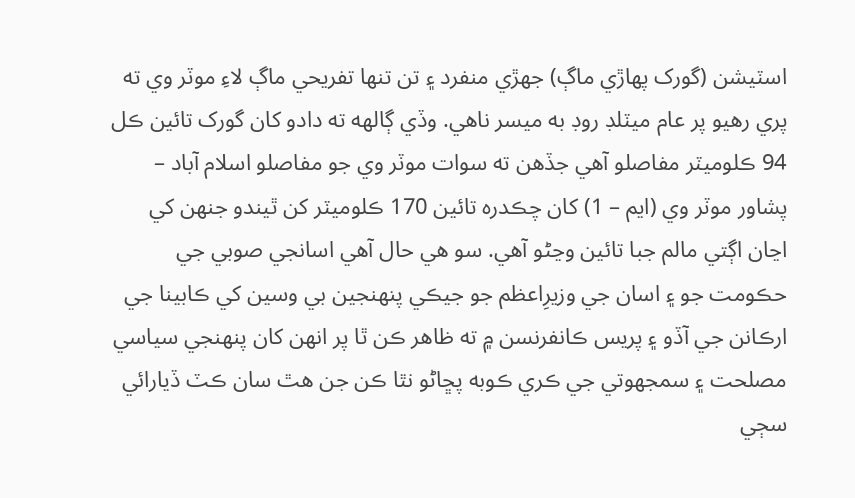اسٽيشن (گورک پهاڙي ماڳ) جهڙي منفرد ۽ تن تنها تفريحي ماڳ لاءِ موٽر وي ته پري رهيو پر عام ميٽلڊ روڊ به ميسر ناهي. وڏي ڳالهه ته دادو کان گورک تائين ڪل 94 ڪلوميٽر مفاصلو آهي جڏهن ته سوات موٽر وي جو مفاصلو اسلام آباد – پشاور موٽر وي (ايم – 1) کان چڪدره تائين 170 ڪلوميٽر کن ٿيندو جنهن کي اڃان اڳتي مالم جبا تائين وڃڻو آهي. سو هي حال آهي اسانجي صوبي جي حڪومت جو ۽ اسان جي وزيرِاعظم جو جيڪي پنهنجين بي وسين کي ڪابينا جي ارڪانن جي آڏو ۽ پريس ڪانفرنسن ۾ ته ظاهر ڪن ٿا پر انهن کان پنهنجي سياسي مصلحت ۽ سمجهوتي جي ڪري ڪوبه پڇاڻو نٿا ڪن جن هٿ سان ڪٽ ڏيارائي سڄي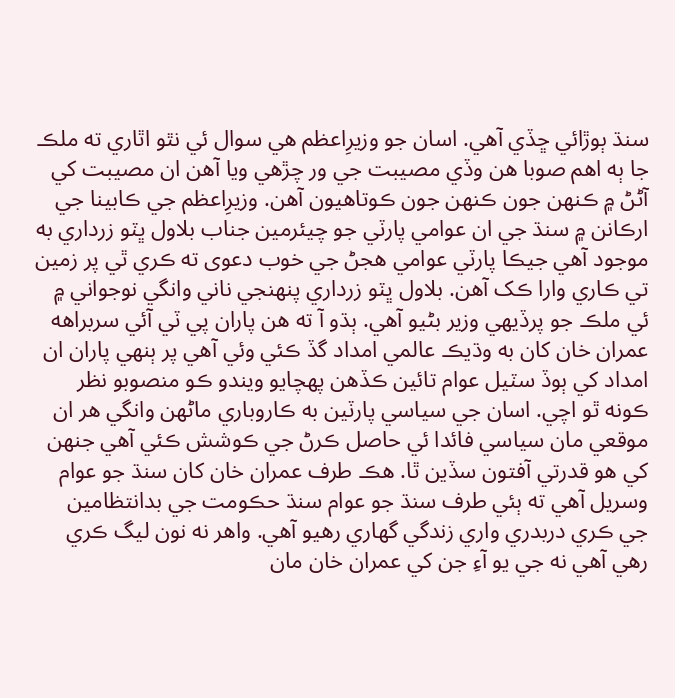سنڌ ٻوڙائي ڇڏي آهي. اسان جو وزيرِاعظم هي سوال ئي نٿو اٿاري ته ملڪ جا ٻه اهم صوبا هن وڏي مصيبت جي ور چڙهي ويا آهن ان مصيبت کي آڻڻ ۾ ڪنهن جون ڪنهن جون ڪوتاهيون آهن. وزيرِاعظم جي ڪابينا جي ارڪانن ۾ سنڌ جي ان عوامي پارٽي جو چيئرمين جناب بلاول ڀٽو زرداري به موجود آھي جيڪا پارٽي عوامي هجڻ جي خوب دعوى ته ڪري ٿي پر زمين تي ڪاري وارا ڪک آهن. بلاول ڀٽو زرداري پنهنجي ناني وانگي نوجواني ۾ ئي ملڪ جو پرڏيهي وزير بڻيو آهي. ٻڌو آ ته هن پاران پي ٽي آئي سربراهه عمران خان کان به وڌيڪ عالمي امداد گڏ ڪئي وئي آهي پر ٻنهي پاران ان امداد کي ٻوڏ سٽيل عوام تائين ڪڏهن پهچايو ويندو ڪو منصوبو نظر ڪونه ٿو اچي. اسان جي سياسي پارٽين به ڪاروباري ماڻهن وانگي هر ان موقعي مان سياسي فائدا ئي حاصل ڪرڻ جي ڪوشش ڪئي آهي جنهن کي هو قدرتي آفتون سڏين ٿا. هڪ طرف عمران خان کان سنڌ جو عوام وسريل آهي ته ٻئي طرف سنڌ جو عوام سنڌ حڪومت جي بدانتظامين جي ڪري دربدري واري زندگي گهاري رهيو آهي. واهر نه نون ليگ ڪري رهي آهي نه جي يو آءِ جن کي عمران خان مان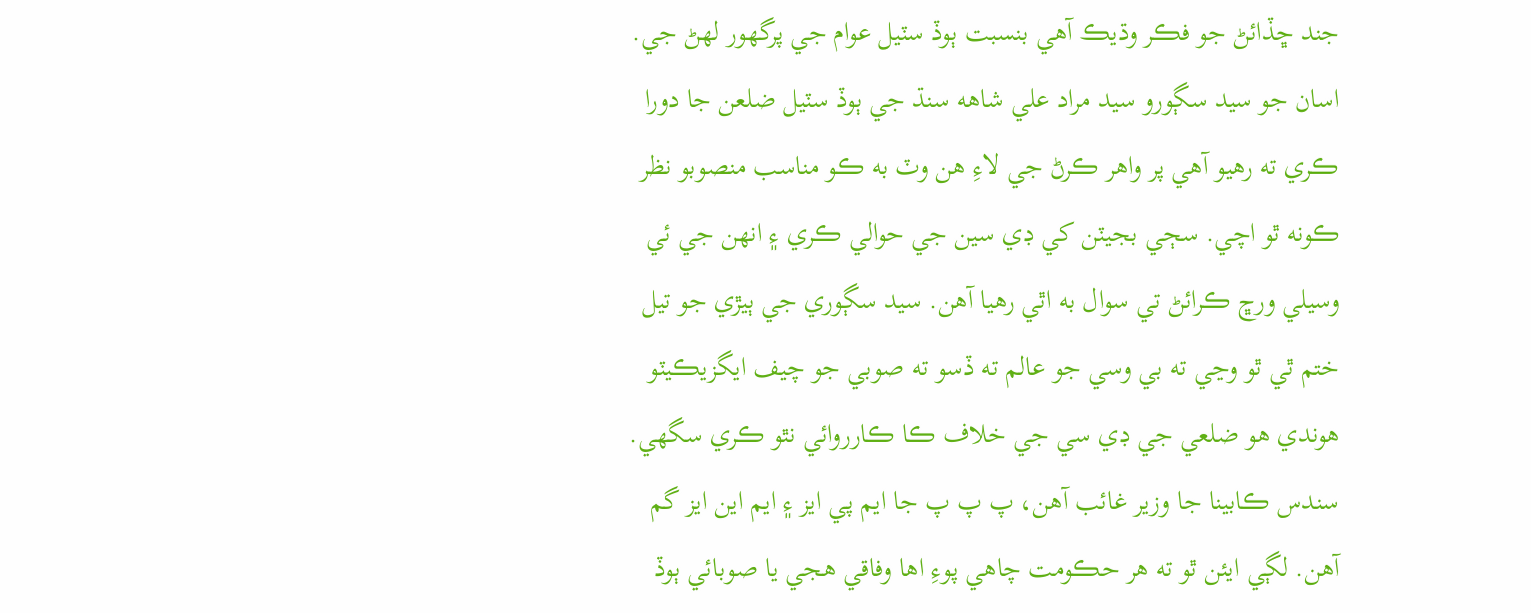جند ڇڏائڻ جو فڪر وڌيڪ آهي بنسبت ٻوڏ سٽيل عوام جي پرگهور لهڻ جي. اسان جو سيد سڳورو سيد مراد علي شاهه سنڌ جي ٻوڏ سٽيل ضلعن جا دورا ڪري ته رهيو آهي پر واهر ڪرڻ جي لاءِ هن وٽ به ڪو مناسب منصوبو نظر ڪونه ٿو اچي. سڄي بجيٽن کي ڊي سين جي حوالي ڪري ۽ انهن جي ئي وسيلي ورڇ ڪرائڻ تي سوال به اٿي رهيا آهن. سيد سڳوري جي ٻيڙي جو تيل ختم ٿي ٿو وڃي ته بي وسي جو عالم ته ڏسو ته صوبي جو چيف ايگزيڪيٽو هوندي هو ضلعي جي ڊي سي جي خلاف ڪا ڪارروائي نٿو ڪري سگهي. سندس ڪابينا جا وزير غائب آهن، پ پ پ جا ايم پي ايز ۽ ايم اين ايز گم آهن. لڳي ايئن ٿو ته هر حڪومت چاهي پوءِ اها وفاقي هجي يا صوبائي ٻوڏ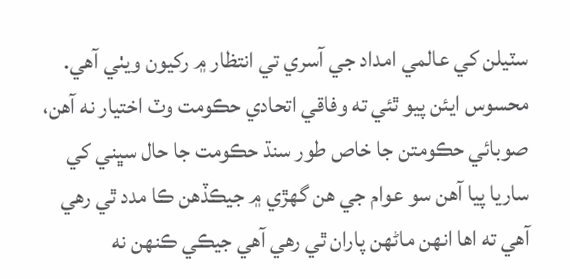سٽيلن کي عالمي امداد جي آسري تي انتظار ۾ رکيون ويٺي آهي. محسوس ايئن پيو ٿئي ته وفاقي اتحادي حڪومت وٽ اختيار نه آهن، صوبائي حڪومتن جا خاص طور سنڌ حڪومت جا حال سڀني کي ساريا پيا آهن سو عوام جي هن گهڙي ۾ جيڪڏهن ڪا مدد ٿي رهي آهي ته اها انهن ماڻهن پاران ٿي رهي آهي جيڪي ڪنهن نه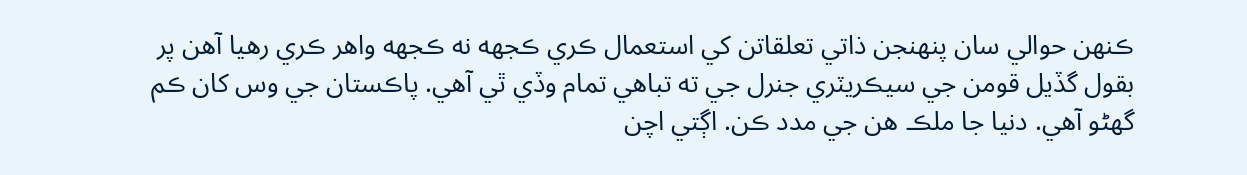ڪنهن حوالي سان پنهنجن ذاتي تعلقاتن کي استعمال ڪري ڪجهه نه ڪجهه واهر ڪري رهيا آهن پر بقول گڏيل قومن جي سيڪريٽري جنرل جي ته تباهي تمام وڏي ٿي آهي. پاڪستان جي وس کان ڪم گهڻو آهي. دنيا جا ملڪ هن جي مدد ڪن. اڳتي اچن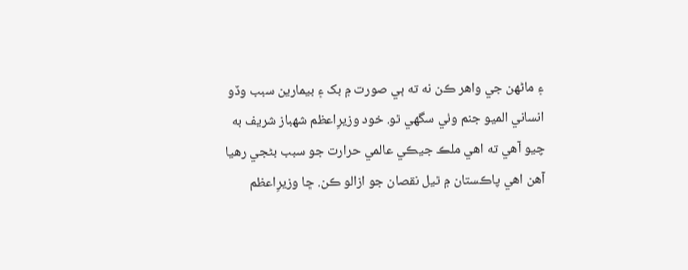۽ ماڻهن جي واهر ڪن نه ته ٻي صورت ۾ بک ۽ بيمارين سبب وڏو انساني الميو جنم وٺي سگهي ٿو. خود وزيرِاعظم شهباز شريف به چيو آهي ته اهي ملڪ جيڪي عالمي حرارت جو سبب بڻجي رهيا آهن اهي پاڪستان ۾ ٿيل نقصان جو ازالو ڪن. ڇا وزيرِاعظم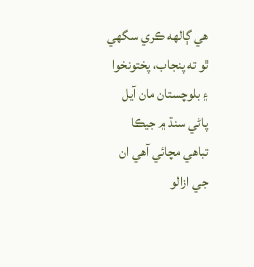هي ڳالهه ڪري سگهي ٿو ته پنجاب، پختونخوا ۽ بلوچستان مان آيل پاڻي سنڌ ۾ جيڪا تباهي مچائي آهي ان جي ازالو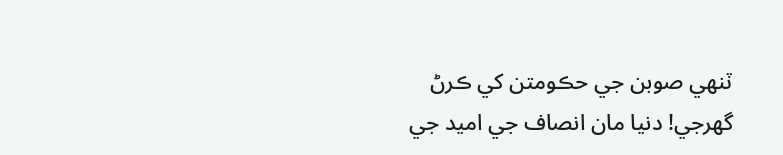ٽنهي صوبن جي حڪومتن کي ڪرڻ گهرجي! دنيا مان انصاف جي اميد جي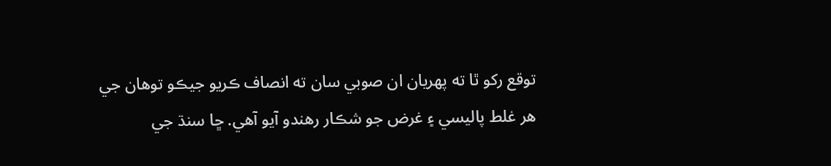توقع رکو ٿا ته پهريان ان صوبي سان ته انصاف ڪريو جيڪو توهان جي هر غلط پاليسي ۽ غرض جو شڪار رهندو آيو آهي. ڇا سنڌ جي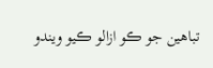تباهين جو ڪو ازالو ڪيو ويندو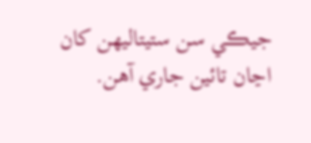جيڪي سن ستيتاليهن کان اڃان تائين جاري آهن.